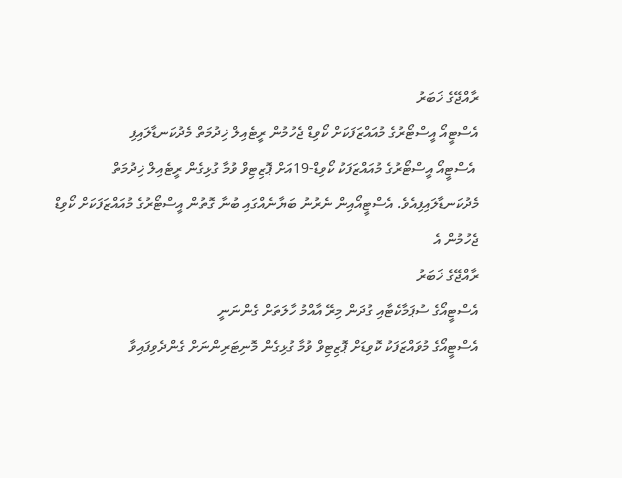ރާއްޖޭގެ ޚަބަރު
އެސްޓީއޯ އީސްޓޯރުގެ މުއައްޒަފަކަށް ކޯވިޑް ޖެހުމުން ރީޓެއިލް ޚިދުމަތް މެދުކަނޑާލައިފި
 އެސްޓީއޯ އީސްޓޯރުގެ މުއައްޒަފަކު ކޯވިޑް-19އަށް ޕޮޒިޓިވް ވުމާ ގުޅިގެން ރީޓެއިލް ޚިދުމަތް މެދުކަނޑާލައިފިއެވެ. އެސްޓީއޯއިން ނެރުނު ބަޔާނެއްގައި ބުނާ ގޮތުން އީސްޓޯރުގެ މުއައްޒަފަކަށް ކޯވިޑް ޖެހުމުން އެ
ރާއްޖޭގެ ޚަބަރު
އެސްޓީއޯގެ ސުޕަމާކެޓާއި ގުދަން މިރޭ އާއްމު ހާލަތަށް ގެންނަނީ
އެސްޓީއޯގެ މުވައްޒަފަކު ކޮވިޑަށް ޕޮޒިޓިވް ވުމާ ގުޅިގެން މޮނިޓަރިންނަށް ގެންދެވިފައިވާ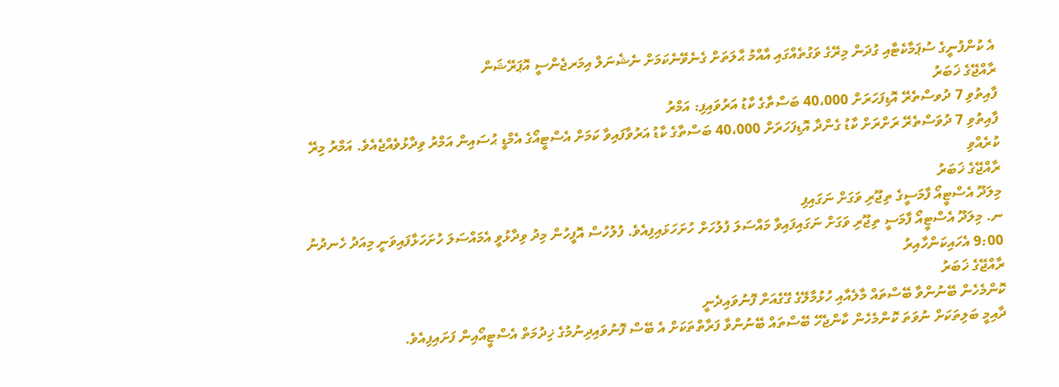އެ ކުންފުނީގެ ސުޕަމާކެޓާއި ގުދަން މިރޭގެ ވަގުތެއްގައި އާއްމު ޙާލަތަށް ގެނެވޭނެކަމަށް ނެޝެނަލް އިމަރޖެންސީ އޮޕަރޭޝަން
ރާއްޖޭގެ ޚަބަރު
ފާއިތުވި 7 ދުވސްތެރޭ އޮޑިފަހަރަށް 40،000 ބަސްތާގެ ކާޑު އަރުވައިފި: އަމްރު
ފާއިތުވި 7 ދުވަސްތެރޭ ރަށްރަށް ކާޑު ގެންދާ އޮޑިފަހަރަށް 40،000 ބަސްތާގެ ކާޑު އަރުވާފައިވާ ކަމަށް އެސްޓީއޯގެ އެމްޑީ ޙުސައިން އަމްރު ވިދާޅުވެއްޖެއެވެ. އަމްރު މިރޭ ކުރެއްވި
ރާއްޖޭގެ ޚަބަރު
މިލަދޫ އެސްޓީއޯ ފާމަސީގެ ތިޖޫރި ވަގަށް ނަގައިފި
ނ. މިލަދޫ އެސްޓީއޯ ފާމަސީ ތިޖޫރި ވަގަށް ނަގައިފައިވާ މައްސަލަ ފުލުހަށް ހުށަހަޅައިފިއެވެ. ފުލުހުސް އޮފީހުން މިދު ވިދާޅުވީ އެމައްސަލަ ހުށަހަޅާފައިވަނީ މިއަދު ހެނދުނު 9:00 އެހައިކަންހާއިރު
ރާއްޖޭގެ ޚަބަރު
ކޮންމެހެން ބޭނުންވާ ބޭސްތައް މާލެއާއި ހުޅުމާލޭގެ ގޭގެއަށް ފޮނުވައިދެނީ
ދާއިމީ ބަލިތަކަށް ނުވަތަ ކޮންމެހެން ކާންޖެހޭ ބޭސްތައް ބޭނުންވާ ފަރާތްތަކަށް އެ ބޭސް ފޮނުވައިދިނުމުގެ ޚިދުމަތް އެސްޓީއޯއިން ފަށައިފިއެވެ.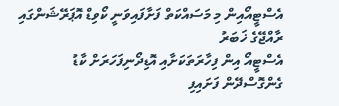އެސްޓީއޯއިން މި މަސައްކަތް ފަށާފައިވަނީ ކޯވިޑް އޮޕަރޭޝަންގައި
ރާއްޖޭގެ ޚަބަރު
އެސްޓީއޯ އިން ފިހާރަތަކަށާއި އޮޑިދޯނިފަހަރަށް ކާޑު ގެންގޮސްދޭން ފަށައިފި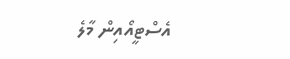އެސްޓީއޯއިން މާލެ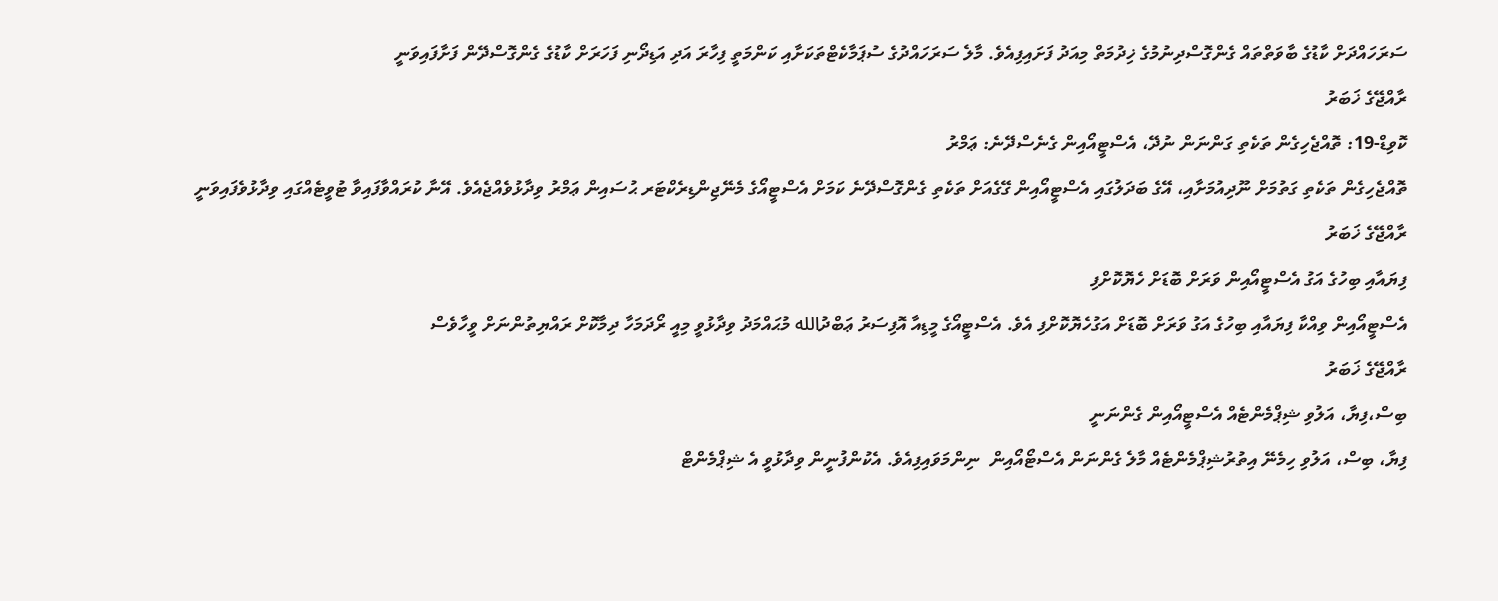ސަރަހައްދަށް ކާޑުގެ ބާވަތްތައް ގެންގޮސްދިނުމުގެ ޚިދުމަތް މިއަދު ފަށައިފިއެވެ. މާލެ ސަރަހައްދުގެ ސުޕަމާކެޓްތަކަށާއި ކަންމަތީ ފިހާރަ އަދި އަޑިދޯނި ފަހަރަށް ކާޑުގެ ގެންގޮސްދޭން ފަށާފައިވަނީ
ރާއްޖޭގެ ޚަބަރު
ކޮވިޑް-19: ތޮއްޖެހިގެން ތަކެތި ގަންނަން ނުދޭ، އެސްޓީއޯއިން ގެނެސްދޭނެ: ޢަމްރު
ތޮއްޖެހިގެން ތަކެތި ގަތުމަށް ނޫދިއުމަށާއި، އޭގެ ބަދަލުގައި އެސްޓީއޯއިން ގޭގެއަށް ތަކެތި ގެންގޮސްދޭނެ ކަމަށް އެސްޓީއޯގެ މެނޭޖިންޑިރެކްޓަރ ޙުސައިން ޢަމްރު ވިދާޅުވެއްޖެއެވެ. އޭނާ ކުރައްވާފައިވާ ޓުވީޓެއްގައި ވިދާޅުވެފައިވަނީ
ރާއްޖޭގެ ޚަބަރު
ފިޔައާއި ބިހުގެ އަގު އެސްޓީއޯއިން ވަރަށް ބޮޑަށް ހެޔޮކޮށްފި
އެސްޓީއޯއިން ވިއްކާ ފިޔައާއި ބިހުގެ އަގު ވަރަށް ބޮޑަށް އަގުހެޔޮކޮށްފި އެވެ. އެސްޓީއޯގެ މީޑިއާ އޮފިސަރު ޢަބްދުالله މުޙައްމަދު ވިދާޅުވީ މިއީ ރޯދަމަހާ ދިމާކޮށް ރައްޔިތުންނަށް ވީހާވެސް
ރާއްޖޭގެ ޚަބަރު
ބިސް،ފިޔާ، އަލުވި ޝިޕްމެންޓެއް އެސްޓީއޯއިން ގެންނަނީ
ފިޔާ، ބިސް، އަލުވި ހިމެނޭ އިތުރުޝިޕްމެންޓެއް މާލެ ގެންނަން އެސްޓޯއޯއިން  ނިންމަވައިފިއެވެ. އެކުންފުނީން ވިދާޅުވީ އެ ޝިޕްމެންޓް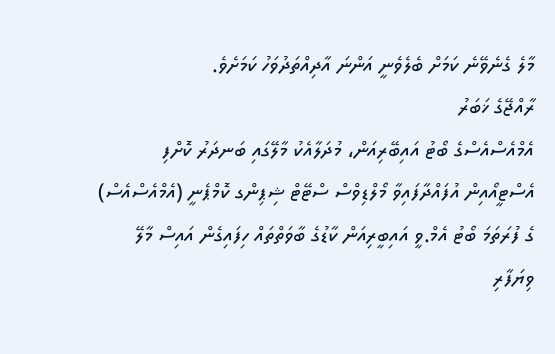މާލެ ގެނެވޭނެ ކަމަށް ބެލެވެނީ އަންނަ އާދިއްތަދުވަހު ކަމަށެވެ.
ރާއްޖޭގެ ޚަބަރު
އެމްއެސްއެސްގެ ބޯޓު އައިބޭރިއަން، މުދަލާއެކު މާލޭގައި ބަނދަރު ކޮށްފި
އެސްޓީއޯއިން އުފައްދާފައިވާ މޯލްޑިވްސް ސްޓޭޓް ޝިޕިންގ ކޮމްޕެނީ (އެމްއެސްއެސް) ގެ ފުރަތަމަ ބޯޓު އެމް.ވީ އައިބީރިއަން ކާޑުގެ ބާވަތްތައް ހިފައިގެން އައިސް މާލޭ ވިޔަފާރި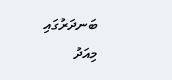ބަނދަރުގައި މިއަދު